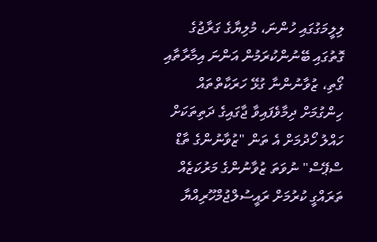ލިލީމަގުގައި ހުންނަ، މުލިޔާގެ ގަރާޖުގެ ގޮތުގައި ބޭނުންކުރަމުން އަންނަ އިމާރާތާއި ގޯތި، ޒުވާނުންނާ ގުޅޭ ހަރަކާތްތައް ހިންގުމަށް ދިމާވެފައިވާ ޖާގައިގެ ދަތިތަކަށް ހައްލު ހޯދުމަށް އެ ތަން "ޒުވާނުންގެ ތާޑް ސްޕޭސް" ނުވަތަ ޒުވާނުންގެ މަރުކަޒެއް ތަރައްގީ ކުރުމަށް ރައީސުލްޖުމްހޫރިއްޔާ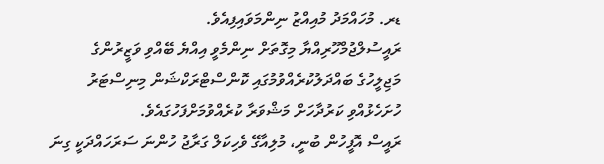ޑރ. މުހައްމަދު މުއިއްޒު ނިންމަވައިފިއެވެ.
ރައީސުލްޖުމްހޫރިއްޔާ މިގޮތަށް ނިންމެވީ އިއްޔެ ބޭއްވި ވަޒީރުންގެ މަޖިލީހުގެ ބައްދަލުކުރެއްވުމުގައި ކޮންސްޓްރަކްޝަން މިނިސްޓަރު ހުށަހެޅުއްވި ކަރުދާހަށް މަޝްވަރާ ކުރެއްވުމަށްފަހުގައެވެ.
ރައީސް އޮފީހުން ބުނީ، މުލިއާގޭ ވެހިކަލް ގަރާޖު ހުންނަ ސަރަހައްދަކީ ގިނަ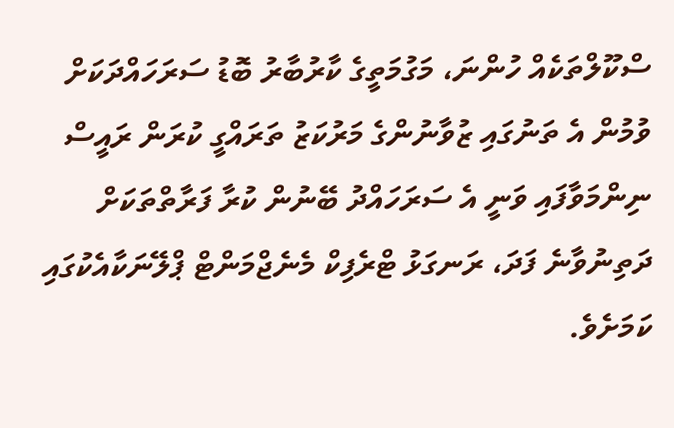ސްކޫލްތަކެއް ހުންނަ، މަގުމަތީގެ ކާރުބާރު ބޮޑު ސަރަހައްދަކަށް ވުމުން އެ ތަނުގައި ޒުވާނުންގެ މަރުކަޒު ތަރައްގީ ކުރަން ރައީސް ނިންމަވާފައި ވަނީ އެ ސަރަހައްދު ބޭނުން ކުރާ ފަރާތްތަކަށް ދަތިނުވާނެ ފަދަ، ރަނގަޅު ޓްރެފިކް މެނެޖްމަންޓް ޕްލޭނަކާއެކުގައި ކަމަށެވެ.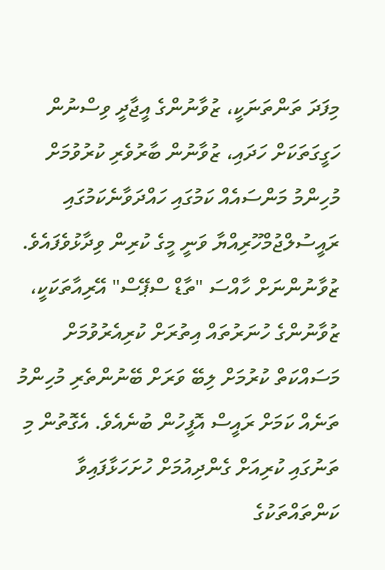މިފަދަ ތަންތަނަކީ، ޒުވާނުންގެ އީޖާދީ ވިސްނުން ހަގީގަތަކަށް ހަދައި، ޒުވާނުން ބާރުވެރި ކުރުވުމަށް މުހިންމު މަންސައެއް ކަމުގައި ހައްދަވާނެކަމުގައި ރައީސުލްޖުމްހޫރިއްޔާ ވަނީ މީގެ ކުރިން ވިދާޅުވެފައެވެ.
ޒުވާނުންނަށް ހާއްސަ "ތާޑް ސްޕޭސް" އޭރިއާތަކަކީ، ޒުވާނުންގެ ހުނަރުތައް އިތުރަށް ކުރިއެރުވުމަށް މަސައްކަތް ކުރުމަށް ލިބޭ ވަރަށް ބޭނުންތެރި މުހިންމު ތަނެއް ކަމަށް ރައީސް އޮފީހުން ބުނެއެވެ. އެގޮތުން މި ތަނުގައި ކުރިއަށް ގެންދިއުމަށް ހުށަހަޅާފައިވާ ކަންތައްތަކުގެ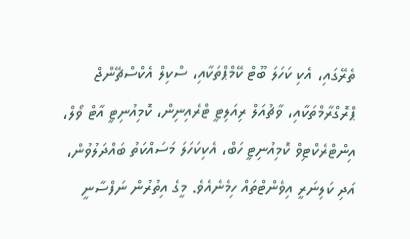ތެރޭގައި، އެކި ކަހަލަ ބޫޓް ކޭމްޕްތަކާއި، ސްކިލް އެކްސްޗޭންޖް ޕްރޮގްރާމްތަކާއި، ވާޗުއަލް ރިއަލިޓީ ޓްރެއިނިން، ކޮމިއުނިޓީ އާޓް ވޯލް، އިންޓްރެކްޓިވް ކޮމިއުނިޓީ ހަބް، އެކިކަހަލަ މަސައްކަތު ބައްދަލުވުން، އަދި ކަލިނަރީ އިވެންޓްތައް ހިމެނެއެވެ. މީގެ އިތުރުން ނަފްސާނީ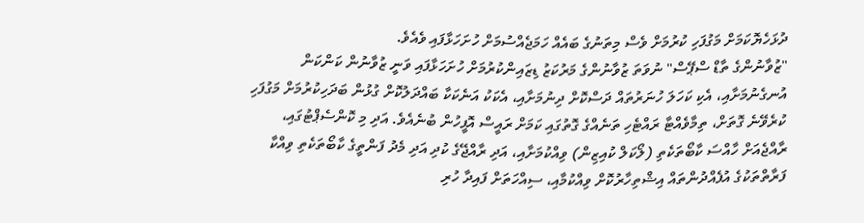ދުޅަހެޔޮކަމަށް މަގުފަހި ކުރުމަށް ވެސް މިތަނުގެ ބައެއް ހަމަޖެއްސުމަށް ހުށަހަޅާފައި ވެއެވެ.
"ޒުވާނުންގެ ތާޑް ސްޕޭސް" ނުވަތަ ޒުވާނުންގެ މަރުކަޒު ޑިޒައިންކުރުމަށް ހުށަހަޅާފައި ވަނީ ޒުވާނުން ކަންކަން އުނގެނުމަށާއި، އެކި ކަހަލަ ހުނަރުތައް ދަސްކޮށް ދިނުމަށާއި، އެކަކު އަނެކަކާ ބައްދަލުކޮށް ގުޅުން ބަދަހިކުރުމަށް މަގުފަހި ކުރެވޭނެ ގޮތަށް، ތިމާވެއްޓާ ރައްޓެހި ތަނެއްގެ ގޮތުގައި ކަމަށް ރައީސް އޮފީހުން ބުނެއެވެ. އަދި މި ކޮންސެޕްޓުގައި، ރާއްޖެއަށް ހާއްސަ ކާބޯތަކެތި (ލޯކަލް ކުއިޒިން) ވިއްކުމަށާއި، އަދި ރާއްޖޭގެ ކުދި އަދި މެދު ފަންތީގެ ކާބޯތަކެތި ވިއްކާ ފަރާތްތަކުގެ އުފެއްދުންތައް އިޝްތިހާރުކޮށް ވިއްކުމާއި، ސިއްހަތަށް ފައިދާ ހުރި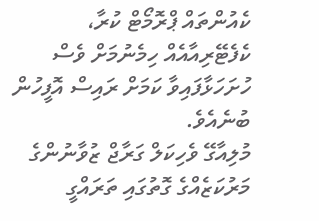ކެއުންތައް ޕްރޮމޯޓް ކުރާ، ކެފެޓޭރިއާއެއް ހިމެނުމަށް ވެސް ހުށަހަޅާފައިވާ ކަމަށް ރައިސް އޮފީހުން ބުނެއެވެ.
މުލިއާގޭ ވެހިކަލް ގަރާޖް ޒުވާނުންގެ މަރުކަޒެއްގެ ގޮތުގައި ތަރައްގީ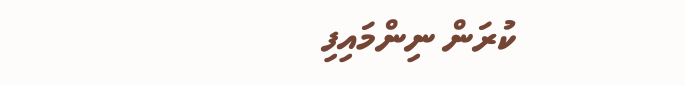ކުރަން ނިންމައިފި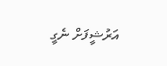އަރުޝީފަށް ނެގީ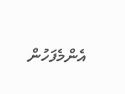އެންމެފަހުން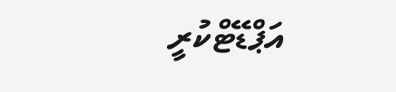އަޕްޑޭޓްކުރީ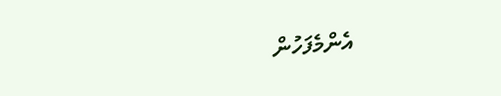އެންމެފަހުން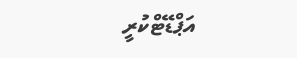އަޕްޑޭޓްކުރީ